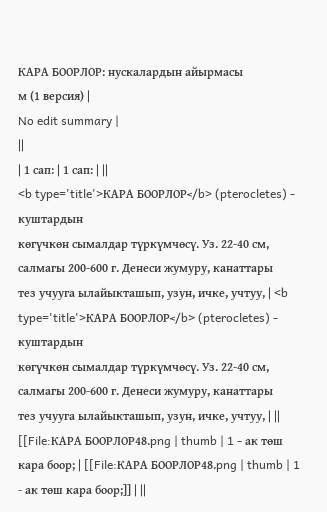КАРА БООРЛОР: нускалардын айырмасы
м (1 версия) |
No edit summary |
||
| 1 сап: | 1 сап: | ||
<b type='title'>КАРА БООРЛОР</b> (pterocletes) - куштардын
кѳгүчкѳн сымалдар түркүмчѳсү. Уз. 22-40 см,
салмагы 200-600 г. Денеси жумуру, канаттары
тез учууга ылайыкташып, узун, ичке, учтуу, | <b type='title'>КАРА БООРЛОР</b> (pterocletes) - куштардын
кѳгүчкѳн сымалдар түркүмчѳсү. Уз. 22-40 см,
салмагы 200-600 г. Денеси жумуру, канаттары
тез учууга ылайыкташып, узун, ичке, учтуу, | ||
[[File:КАРА БООРЛОР48.png | thumb | 1 - ак тѳш кара боор; | [[File:КАРА БООРЛОР48.png | thumb | 1 - ак тѳш кара боор;]] | ||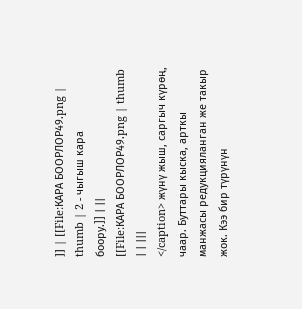]] | [[File:КАРА БООРЛОР49.png | thumb | 2 - чыгыш кара
боору.]] | ||
[[File:КАРА БООРЛОР49.png | thumb | | |||
</caption> жүнү жыш, саргыч күрѳң, чаар. Буттары кыска, арткы манжасы редукцияланган же такыр
жок. Кээ бир түрүнүн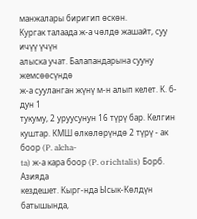манжалары биригип ѳскѳн.
Кургак талаада ж-а чѳлдѳ жашайт, суу ичүү үчүн
алыска учат. Балапандарына сууну жемсѳѳсүндѳ
ж-а сууланган жүнү м-н алып келет. К. б-дун 1
тукуму, 2 уруусунун 16 түрү бар. Келгин куштар. КМШ ѳлкѳлѳрүндѳ 2 түрү - ак боор (P. alcha-
ta) ж-а кара боор (P. orichtalis) Борб. Азияда
кездешет. Кырг-нда Ысык-Кѳлдүн батышында,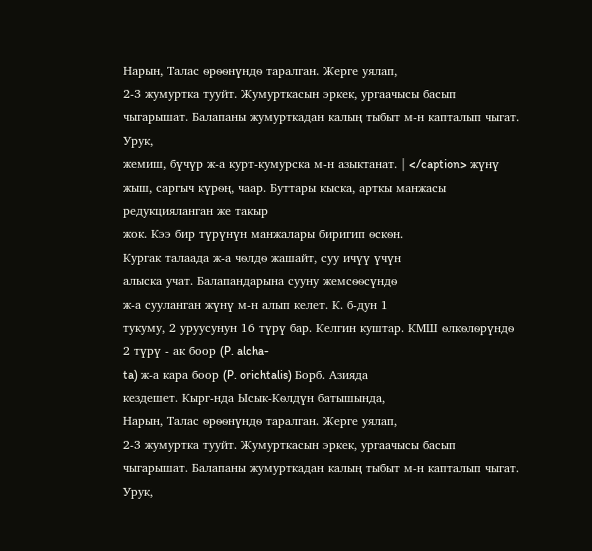Нарын, Талас ѳрѳѳнүндѳ таралган. Жерге уялап,
2-3 жумуртка тууйт. Жумурткасын эркек, ургаачысы басып чыгарышат. Балапаны жумурткадан калың тыбыт м-н капталып чыгат. Урук,
жемиш, бүчүр ж-а курт-кумурска м-н азыктанат. | </caption> жүнү жыш, саргыч күрѳң, чаар. Буттары кыска, арткы манжасы редукцияланган же такыр
жок. Кээ бир түрүнүн манжалары биригип ѳскѳн.
Кургак талаада ж-а чѳлдѳ жашайт, суу ичүү үчүн
алыска учат. Балапандарына сууну жемсѳѳсүндѳ
ж-а сууланган жүнү м-н алып келет. К. б-дун 1
тукуму, 2 уруусунун 16 түрү бар. Келгин куштар. КМШ ѳлкѳлѳрүндѳ 2 түрү - ак боор (P. alcha-
ta) ж-а кара боор (P. orichtalis) Борб. Азияда
кездешет. Кырг-нда Ысык-Кѳлдүн батышында,
Нарын, Талас ѳрѳѳнүндѳ таралган. Жерге уялап,
2-3 жумуртка тууйт. Жумурткасын эркек, ургаачысы басып чыгарышат. Балапаны жумурткадан калың тыбыт м-н капталып чыгат. Урук,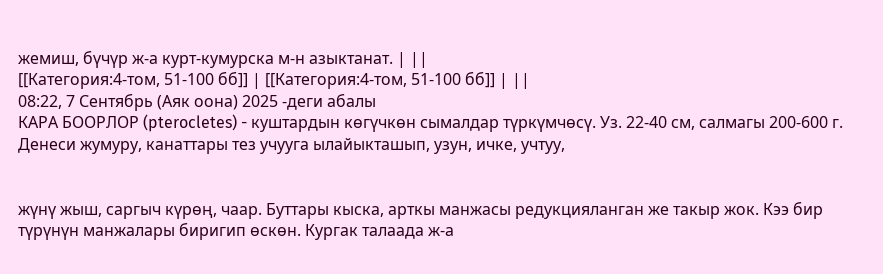жемиш, бүчүр ж-а курт-кумурска м-н азыктанат. | ||
[[Категория:4-том, 51-100 бб]] | [[Категория:4-том, 51-100 бб]] | ||
08:22, 7 Сентябрь (Аяк оона) 2025 -деги абалы
КАРА БООРЛОР (pterocletes) - куштардын кѳгүчкѳн сымалдар түркүмчѳсү. Уз. 22-40 см, салмагы 200-600 г. Денеси жумуру, канаттары тез учууга ылайыкташып, узун, ичке, учтуу,


жүнү жыш, саргыч күрѳң, чаар. Буттары кыска, арткы манжасы редукцияланган же такыр жок. Кээ бир түрүнүн манжалары биригип ѳскѳн. Кургак талаада ж-а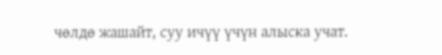чѳлдѳ жашайт, суу ичүү үчүн алыска учат.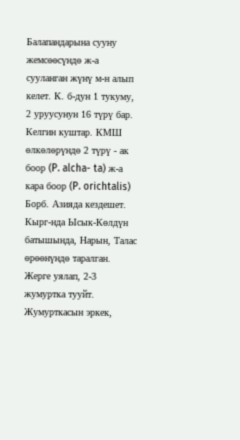Балапандарына сууну жемсѳѳсүндѳ ж-а сууланган жүнү м-н алып келет. К. б-дун 1 тукуму, 2 уруусунун 16 түрү бар. Келгин куштар. КМШ ѳлкѳлѳрүндѳ 2 түрү - ак боор (P. alcha- ta) ж-а кара боор (P. orichtalis) Борб. Азияда кездешет. Кырг-нда Ысык-Кѳлдүн батышында, Нарын, Талас ѳрѳѳнүндѳ таралган. Жерге уялап, 2-3 жумуртка тууйт. Жумурткасын эркек,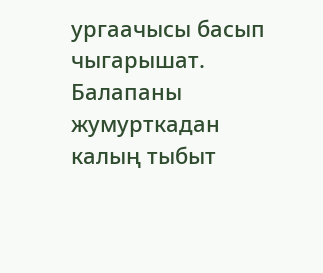ургаачысы басып чыгарышат. Балапаны жумурткадан калың тыбыт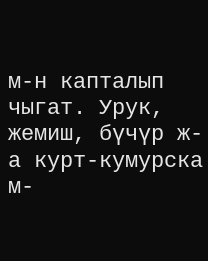м-н капталып чыгат. Урук, жемиш, бүчүр ж-а курт-кумурска м-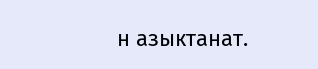н азыктанат.